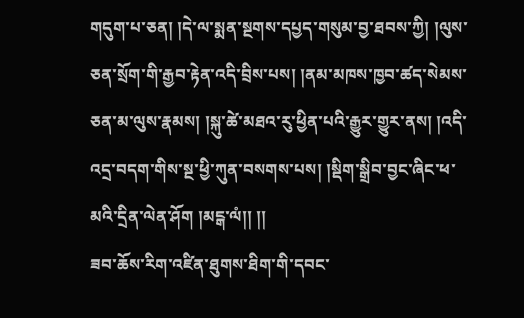གདུག་པ་ཅན། །དེ་ལ་སྨན་སྔགས་དཔྱད་གསུམ་བྱ་ཐབས་ཀྱི། །ལུས་ཅན་སྲོག་གི་རྒྱབ་རྟེན་འདི་བྲིས་པས། །ནམ་མཁས་ཁྱབ་ཚད་སེམས་ཅན་མ་ལུས་རྣམས། །སྐུ་ཚེ་མཐའ་རུ་ཕྱིན་པའི་རྒྱུར་གྱུར་ནས། །འདི་འདྲ་བདག་གིས་སྔ་ཕྱི་ཀུན་བསགས་པས། །སྡིག་སྒྲིབ་བྱང་ཞིང་ཕ་མའི་དྲིན་ལེན་ཤོག །མངྒ་ལཾ།། །།
ཟབ་ཆོས་རིག་འཛིན་ཐུགས་ཐིག་གི་དབང་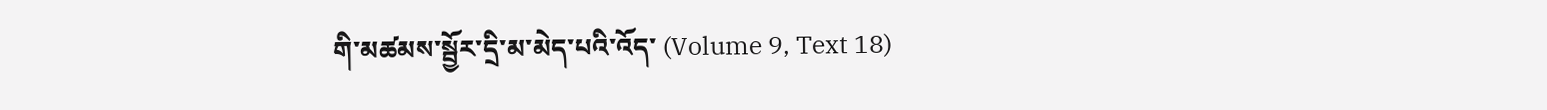གི་མཚམས་སྦྱོར་དྲི་མ་མེད་པའི་འོད་ (Volume 9, Text 18)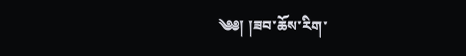༄༅། །ཟབ་ཆོས་རིག་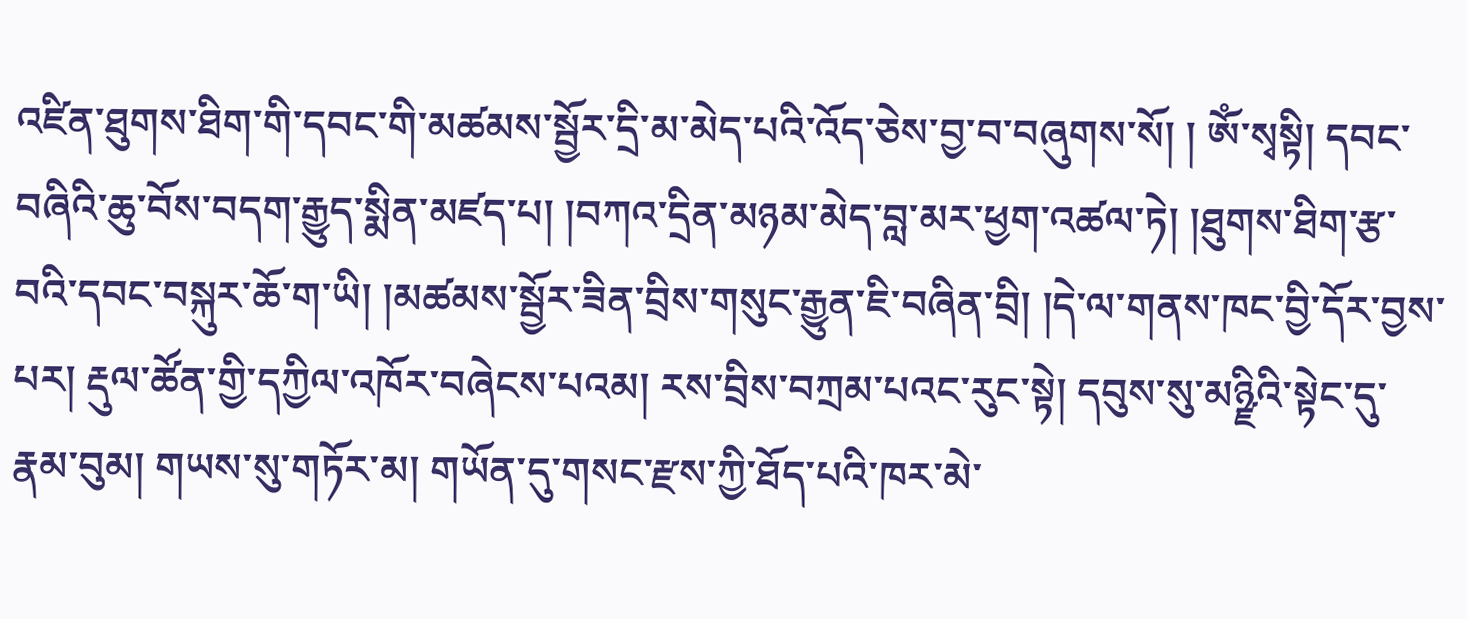འཛིན་ཐུགས་ཐིག་གི་དབང་གི་མཚམས་སྦྱོར་དྲི་མ་མེད་པའི་འོད་ཅེས་བྱ་བ་བཞུགས་སོ། ། ཨོཾ་སྭསྟི། དབང་བཞིའི་ཆུ་བོས་བདག་རྒྱུད་སྨིན་མཛད་པ། །བཀའ་དྲིན་མཉམ་མེད་བླ་མར་ཕྱག་འཚལ་ཏེ། །ཐུགས་ཐིག་རྩ་བའི་དབང་བསྐུར་ཆོ་ག་ཡི། །མཚམས་སྦྱོར་ཟིན་བྲིས་གསུང་རྒྱུན་ཇི་བཞིན་བྲི། །དེ་ལ་གནས་ཁང་བྱི་དོར་བྱས་པར། རྡུལ་ཚོན་གྱི་དཀྱིལ་འཁོར་བཞེངས་པའམ། རས་བྲིས་བཀྲམ་པའང་རུང་སྟེ། དབུས་སུ་མཉྫིའི་སྟེང་དུ་རྣམ་བུམ། གཡས་སུ་གཏོར་མ། གཡོན་དུ་གསང་རྫས་ཀྱི་ཐོད་པའི་ཁར་མེ་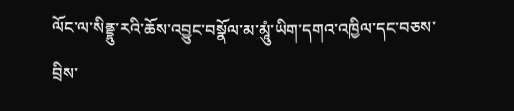ལོང་ལ་སིནྡྷུ་རའི་ཆོས་འབྱུང་བསྣོལ་མ་མཱུཾ་ཡིག་དགའ་འཁྱིལ་དང་བཅས་བྲིས་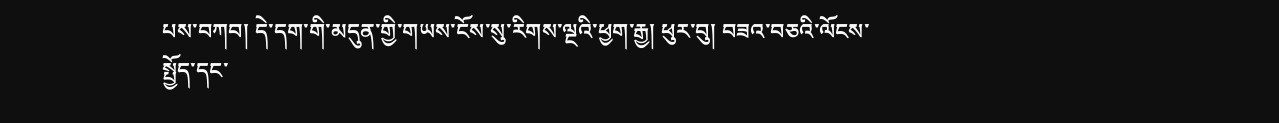པས་བཀབ། དེ་དག་གི་མདུན་གྱི་གཡས་ངོས་སུ་རིགས་ལྔའི་ཕྱག་རྒྱ། ཕུར་བུ། བཟའ་བཅའི་ལོངས་སྤྱོད་དང་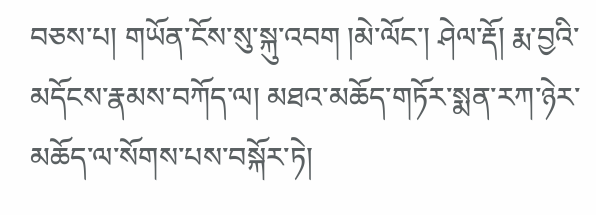བཅས་པ། གཡོན་ངོས་སུ་སྐུ་འབག །མེ་ལོང་། ཤེལ་རྡོ། རྨ་བྱའི་མདོངས་རྣམས་བཀོད་ལ། མཐའ་མཆོད་གཏོར་སྨན་རཀ་ཉེར་མཆོད་ལ་སོགས་པས་བསྐོར་ཏེ།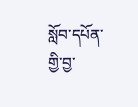སློབ་དཔོན་གྱི་བྱ་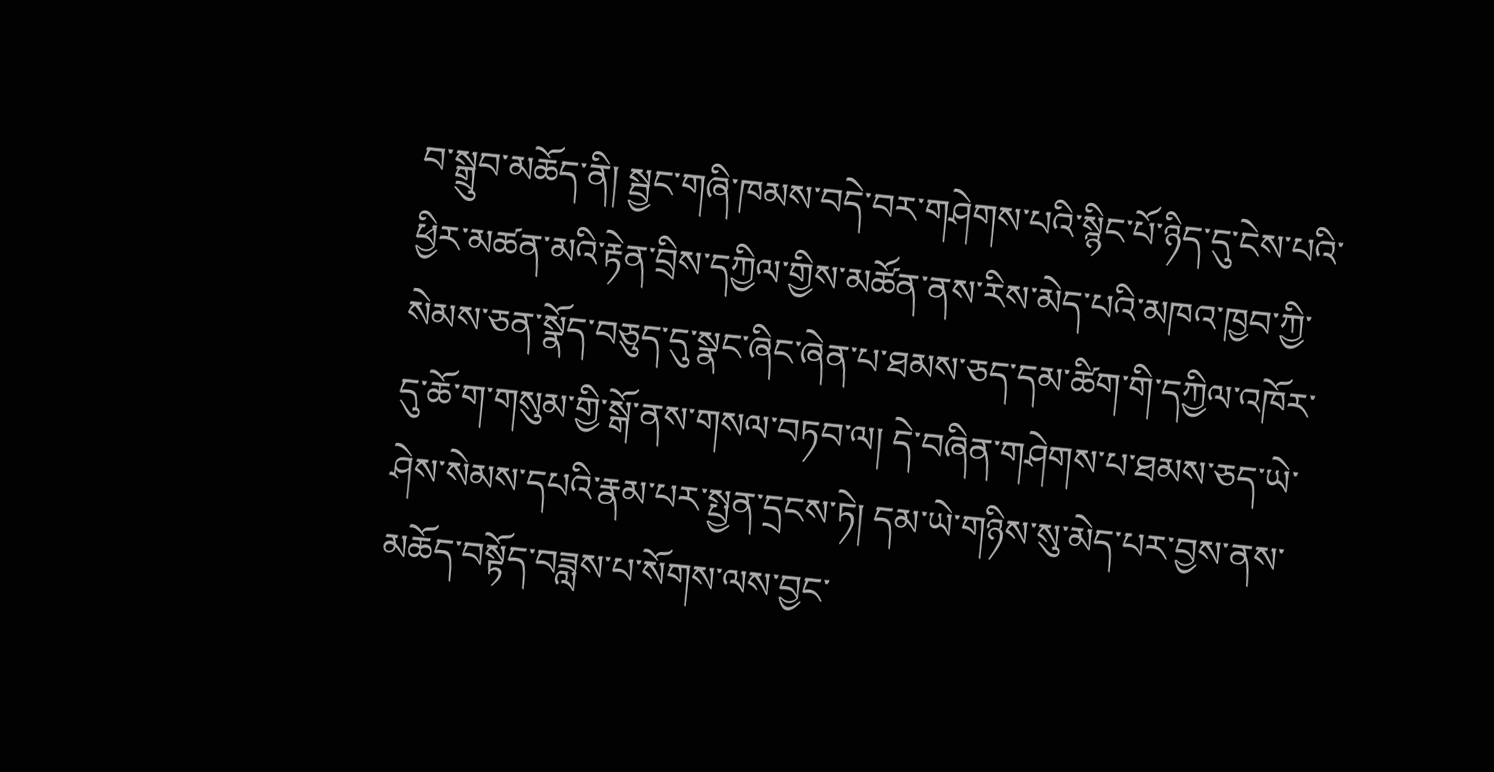བ་སྒྲུབ་མཆོད་ནི། སྦྱང་གཞི་ཁམས་བདེ་བར་གཤེགས་པའི་སྙིང་པོ་ཉིད་དུ་ངེས་པའི་ཕྱིར་མཚན་མའི་རྟེན་བྲིས་དཀྱིལ་གྱིས་མཚོན་ནས་རིས་མེད་པའི་མཁའ་ཁྱབ་ཀྱི་སེམས་ཅན་སྣོད་བཅུད་དུ་སྣང་ཞིང་ཞེན་པ་ཐམས་ཅད་དམ་ཚིག་གི་དཀྱིལ་འཁོར་དུ་ཆོ་ག་གསུམ་གྱི་སྒོ་ནས་གསལ་བཏབ་ལ། དེ་བཞིན་གཤེགས་པ་ཐམས་ཅད་ཡེ་ཤེས་སེམས་དཔའི་རྣམ་པར་སྤྱན་དྲངས་ཏེ། དམ་ཡེ་གཉིས་སུ་མེད་པར་བྱས་ནས་མཆོད་བསྟོད་བཟླས་པ་སོགས་ལས་བྱང་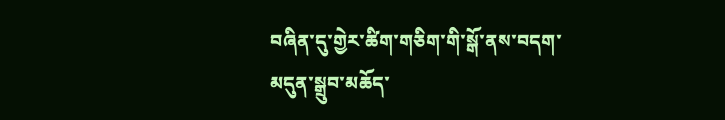བཞིན་དུ་གྱེར་ཚིག་གཅིག་གི་སྒོ་ནས་བདག་མདུན་སྒྲུབ་མཆོད་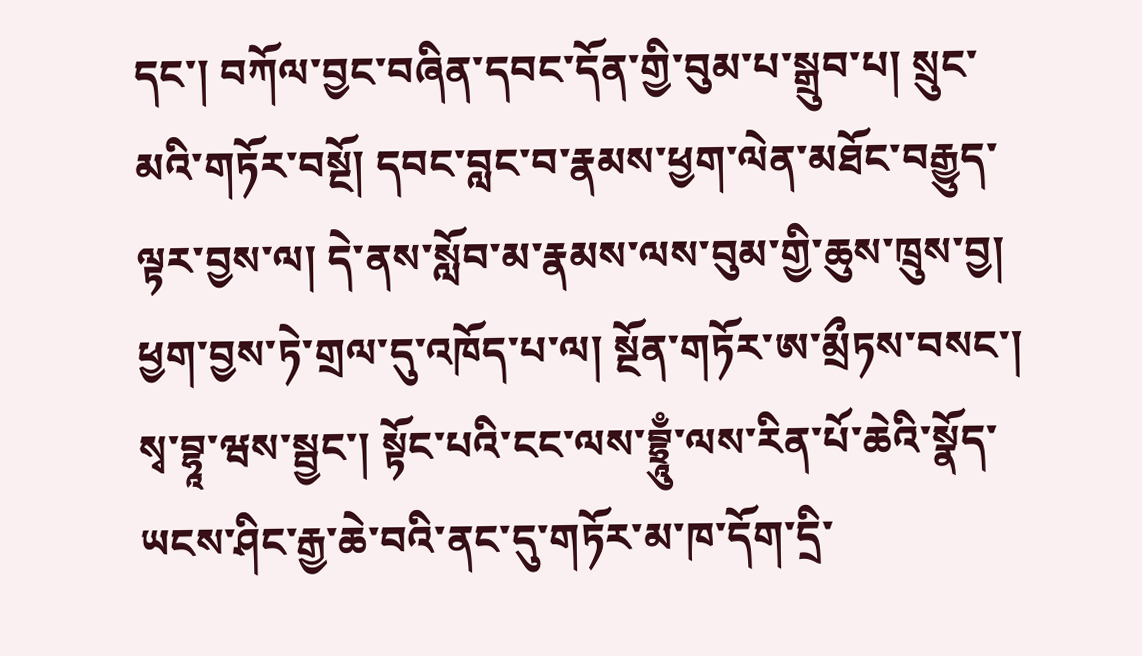དང་། བཀོལ་བྱང་བཞིན་དབང་དོན་གྱི་བུམ་པ་སྒྲུབ་པ། སྲུང་མའི་གཏོར་བསྔོ། དབང་བླང་བ་རྣམས་ཕྱག་ལེན་མཐོང་བརྒྱུད་ལྟར་བྱས་ལ། དེ་ནས་སློབ་མ་རྣམས་ལས་བུམ་གྱི་ཆུས་ཁྲུས་བྱ། ཕྱག་བྱས་ཏེ་གྲལ་དུ་འཁོད་པ་ལ། སྔོན་གཏོར་ཨ་མྲྀཏས་བསང་། སྭ་བྷཱ་ཝས་སྦྱང་། སྟོང་པའི་ངང་ལས་བྷྲཱུྃ་ལས་རིན་པོ་ཆེའི་སྣོད་ཡངས་ཤིང་རྒྱ་ཆེ་བའི་ནང་དུ་གཏོར་མ་ཁ་དོག་དྲི་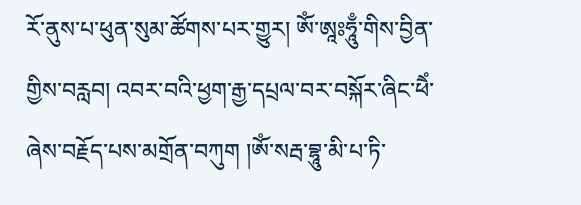རོ་ནུས་པ་ཕུན་སུམ་ཚོགས་པར་གྱུར། ཨོཾ་ཨཱཿཧཱུྃ་གིས་བྱིན་གྱིས་བརླབ། འབར་བའི་ཕྱག་རྒྱ་དཔྲལ་བར་བསྐོར་ཞིང་ཕཻཾ་ཞེས་བརྗོད་པས་མགྲོན་བཀུག །ཨོཾ་སརྦ་བྷཱུ་མི་པ་ཏི་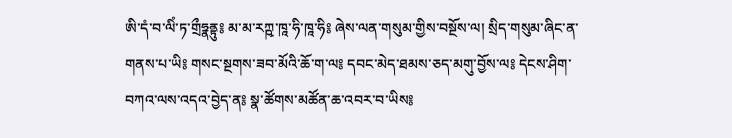ཨི་དཾ་བ་ལིཾ་ཏ་གྲྀཧྣནྟུ༔ མ་མ་རཀྵ་ཁཱ་ཧི་ཁཱ་ཧི༔ ཞེས་ལན་གསུམ་གྱིས་བསྔོས་ལ། སྲིད་གསུམ་ཞིང་ན་གནས་པ་ཡི༔ གསང་སྔགས་ཟབ་མོའི་ཆོ་ག་ལ༔ དབང་མེད་ཐམས་ཅད་མགུ་བྱོས་ལ༔ དེངས་ཤིག་བཀའ་ལས་འདའ་བྱེད་ན༔ སྣ་ཚོགས་མཚོན་ཆ་འབར་བ་ཡིས༔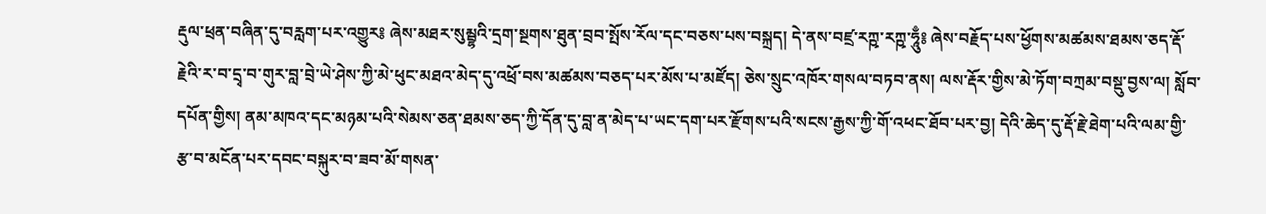རྡུལ་ཕྲན་བཞིན་དུ་བརླག་པར་འགྱུར༔ ཞེས་མཐར་སུམྦྷའི་དྲག་སྔགས་ཐུན་བྲབ་སྤོས་རོལ་དང་བཅས་པས་བསྐྲད། དེ་ནས་བཛྲ་རཀྵ་རཀྵ་ཧཱུྃ༔ ཞེས་བརྗོད་པས་ཕྱོགས་མཚམས་ཐམས་ཅད་རྡོ་རྗེའི་ར་བ་དྲྭ་བ་གུར་བླ་བྲེ་ཡེ་ཤེས་ཀྱི་མེ་ཕུང་མཐའ་མེད་དུ་འཕྲོ་བས་མཚམས་བཅད་པར་མོས་པ་མཛོད། ཅེས་སྲུང་འཁོར་གསལ་བཏབ་ནས། ལས་རྡོར་གྱིས་མེ་ཏོག་བཀྲམ་བསྡུ་བྱས་ལ། སློབ་དཔོན་གྱིས། ནམ་མཁའ་དང་མཉམ་པའི་སེམས་ཅན་ཐམས་ཅད་ཀྱི་དོན་དུ་བླ་ན་མེད་པ་ཡང་དག་པར་རྫོགས་པའི་སངས་རྒྱས་ཀྱི་གོ་འཕང་ཐོབ་པར་བྱ། དེའི་ཆེད་དུ་རྡོ་རྗེ་ཐེག་པའི་ལམ་གྱི་རྩ་བ་མངོན་པར་དབང་བསྐུར་བ་ཟབ་མོ་གསན་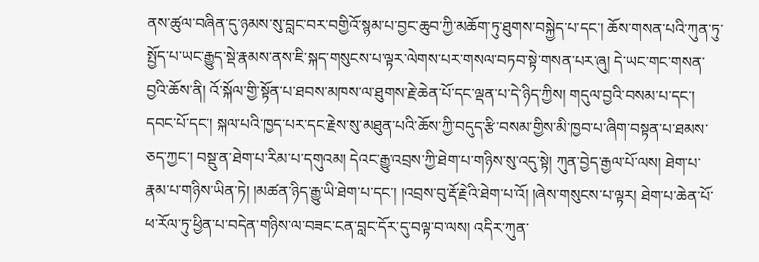ནས་ཚུལ་བཞིན་དུ་ཉམས་སུ་བླང་བར་བགྱིའོ་སྙམ་པ་བྱང་ཆུབ་ཀྱི་མཆོག་ཏུ་ཐུགས་བསྐྱེད་པ་དང་། ཆོས་གསན་པའི་ཀུན་ཏུ་སྤྱོད་པ་ཡང་རྒྱུད་སྡེ་རྣམས་ནས་ཇི་སྐད་གསུངས་པ་ལྟར་ལེགས་པར་གསལ་བཏབ་སྟེ་གསན་པར་ཞུ། དེ་ཡང་གང་གསན་བྱའི་ཆོས་ནི། འོ་སྐོལ་གྱི་སྟོན་པ་ཐབས་མཁས་ལ་ཐུགས་རྗེ་ཆེན་པོ་དང་ལྡན་པ་དེ་ཉིད་ཀྱིས། གདུལ་བྱའི་བསམ་པ་དང་། དབང་པོ་དང་། སྐལ་པའི་ཁྱད་པར་དང་རྗེས་སུ་མཐུན་པའི་ཆོས་ཀྱི་བདུད་རྩི་བསམ་གྱིས་མི་ཁྱབ་པ་ཞིག་བསྟན་པ་ཐམས་ཅད་ཀྱང་། བསྡུ་ན་ཐེག་པ་རིམ་པ་དགུའམ། དེའང་རྒྱུ་འབྲས་ཀྱི་ཐེག་པ་གཉིས་སུ་འདུ་སྟེ། ཀུན་བྱེད་རྒྱལ་པོ་ལས། ཐེག་པ་རྣམ་པ་གཉིས་ཡིན་ཏེ། །མཚན་ཉིད་རྒྱུ་ཡི་ཐེག་པ་དང་། །འབྲས་བུ་རྡོ་རྗེའི་ཐེག་པ་འོ། །ཞེས་གསུངས་པ་ལྟར། ཐེག་པ་ཆེན་པོ་ཕ་རོལ་ཏུ་ཕྱིན་པ་བདེན་གཉིས་ལ་བཟང་ངན་བླང་དོར་དུ་བལྟ་བ་ལས། འདིར་ཀུན་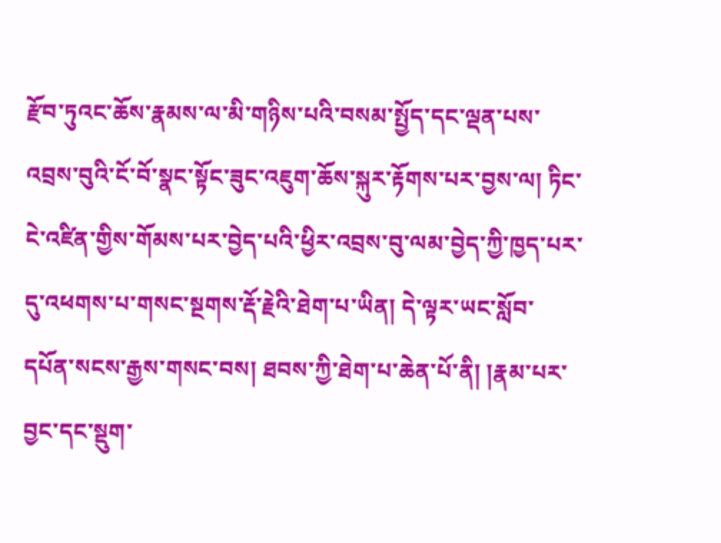རྫོབ་ཏུའང་ཆོས་རྣམས་ལ་མི་གཉིས་པའི་བསམ་སྤྱོད་དང་ལྡན་པས་འབྲས་བུའི་ངོ་བོ་སྣང་སྟོང་ཟུང་འཇུག་ཆོས་སྐུར་རྟོགས་པར་བྱས་ལ། ཏིང་ངེ་འཛིན་གྱིས་གོམས་པར་བྱེད་པའི་ཕྱིར་འབྲས་བུ་ལམ་བྱེད་ཀྱི་ཁྱད་པར་དུ་འཕགས་པ་གསང་སྔགས་རྡོ་རྗེའི་ཐེག་པ་ཡིན། དེ་ལྟར་ཡང་སློབ་དཔོན་སངས་རྒྱས་གསང་བས། ཐབས་ཀྱི་ཐེག་པ་ཆེན་པོ་ནི། །རྣམ་པར་བྱང་དང་སྡུག་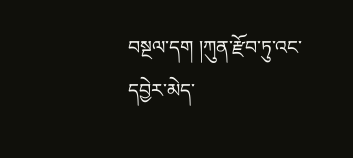བསྔལ་དག །ཀུན་རྫོབ་ཏུ་འང་དབྱེར་མེད་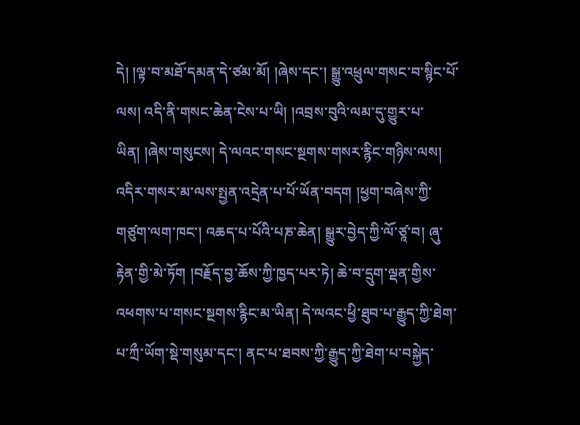དེ། །ལྟ་བ་མཐོ་དམན་དེ་ཙམ་མོ། །ཞེས་དང་། སྒྱུ་འཕྲུལ་གསང་བ་སྙིང་པོ་ལས། འདི་ནི་གསང་ཆེན་ངེས་པ་ཡི། །འབྲས་བུའི་ལམ་དུ་གྱུར་པ་ཡིན། །ཞེས་གསུངས། དེ་ལའང་གསང་སྔགས་གསར་རྙིང་གཉིས་ལས། འདིར་གསར་མ་ལས་སྤྱན་འདྲེན་པ་པོ་ཡོན་བདག །ཕྱག་བཞེས་ཀྱི་གཙུག་ལག་ཁང་། འཆད་པ་པོའི་པཎ་ཆེན། སྒྱུར་བྱེད་ཀྱི་ལོ་ཙཱ་བ། ཞུ་རྟེན་གྱི་མེ་ཏོག །བརྗོད་བྱ་ཆོས་ཀྱི་ཁྱད་པར་ཏེ། ཆེ་བ་དྲུག་ལྡན་གྱིས་འཕགས་པ་གསང་སྔགས་རྙིང་མ་ཡིན། དེ་ལའང་ཕྱི་ཐུབ་པ་རྒྱུད་ཀྱི་ཐེག་པ་ཀྲྀ་ཡོག་སྡེ་གསུམ་དང་། ནང་པ་ཐབས་ཀྱི་རྒྱུད་ཀྱི་ཐེག་པ་བསྐྱེད་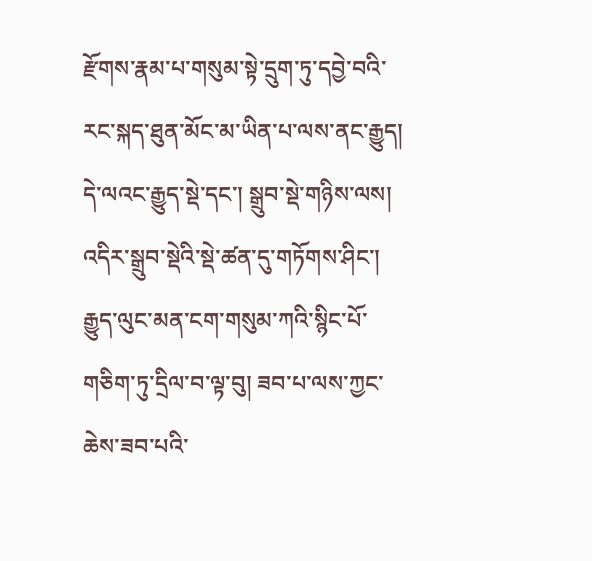རྫོགས་རྣམ་པ་གསུམ་སྟེ་དྲུག་ཏུ་དབྱེ་བའི་རང་སྐད་ཐུན་མོང་མ་ཡིན་པ་ལས་ནང་རྒྱུད། དེ་ལའང་རྒྱུད་སྡེ་དང་། སྒྲུབ་སྡེ་གཉིས་ལས། འདིར་སྒྲུབ་སྡེའི་སྡེ་ཚན་དུ་གཏོགས་ཤིང་། རྒྱུད་ལུང་མན་ངག་གསུམ་ཀའི་སྙིང་པོ་གཅིག་ཏུ་དྲིལ་བ་ལྟ་བུ། ཟབ་པ་ལས་ཀྱང་ཆེས་ཟབ་པའི་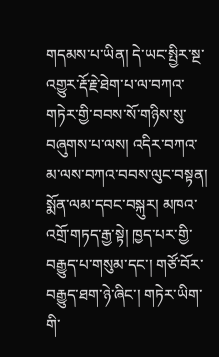གདམས་པ་ཡིན། དེ་ཡང་སྤྱིར་སྔ་འགྱུར་རྡོ་རྗེ་ཐེག་པ་ལ་བཀའ་གཏེར་གྱི་བབས་སོ་གཉིས་སུ་བཞུགས་པ་ལས། འདིར་བཀའ་མ་ལས་བཀའ་བབས་ལུང་བསྟན། སྨོན་ལམ་དབང་བསྐུར། མཁའ་འགྲོ་གཏད་རྒྱ་སྟེ། ཁྱད་པར་གྱི་བརྒྱུད་པ་གསུམ་དང་། གཙོ་བོར་བརྒྱུད་ཐག་ཉེ་ཞིང་། གཏེར་ཡིག་གི་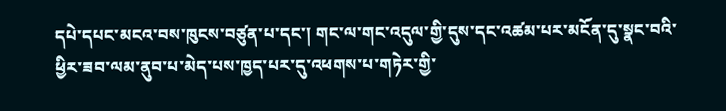དཔེ་དཔང་མངའ་བས་ཁུངས་བཙུན་པ་དང་། གང་ལ་གང་འདུལ་གྱི་དུས་དང་འཚམ་པར་མངོན་དུ་སྣང་བའི་ཕྱིར་ཟབ་ལམ་ནུབ་པ་མེད་པས་ཁྱད་པར་དུ་འཕགས་པ་གཏེར་གྱི་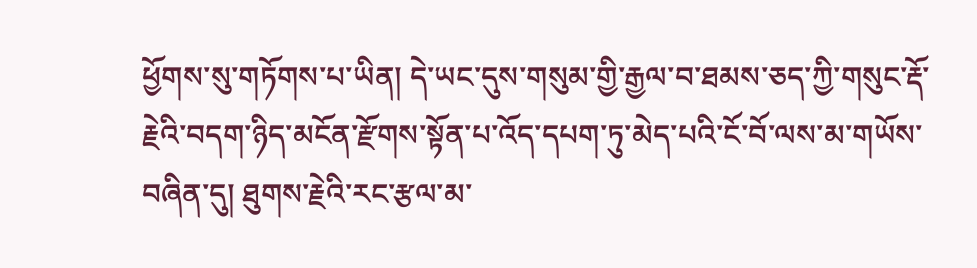ཕྱོགས་སུ་གཏོགས་པ་ཡིན། དེ་ཡང་དུས་གསུམ་གྱི་རྒྱལ་བ་ཐམས་ཅད་ཀྱི་གསུང་རྡོ་རྗེའི་བདག་ཉིད་མངོན་རྫོགས་སྟོན་པ་འོད་དཔག་ཏུ་མེད་པའི་ངོ་བོ་ལས་མ་གཡོས་བཞིན་དུ། ཐུགས་རྗེའི་རང་རྩལ་མ་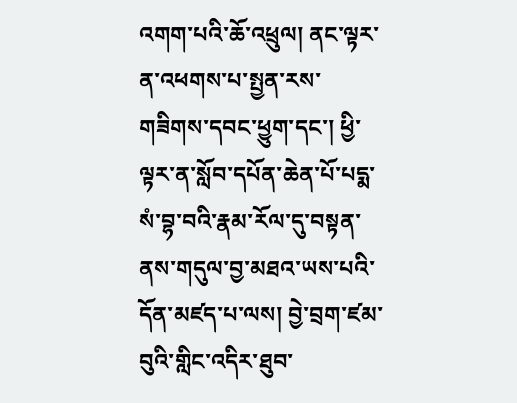འགག་པའི་ཆོ་འཕྲུལ། ནང་ལྟར་ན་འཕགས་པ་སྤྱན་རས་གཟིགས་དབང་ཕྱུག་དང་། ཕྱི་ལྟར་ན་སློབ་དཔོན་ཆེན་པོ་པདྨ་སཾ་བྷ་བའི་རྣམ་རོལ་དུ་བསྟན་ནས་གདུལ་བྱ་མཐའ་ཡས་པའི་དོན་མཛད་པ་ལས། བྱེ་བྲག་ཛམ་བུའི་གླིང་འདིར་ཐུབ་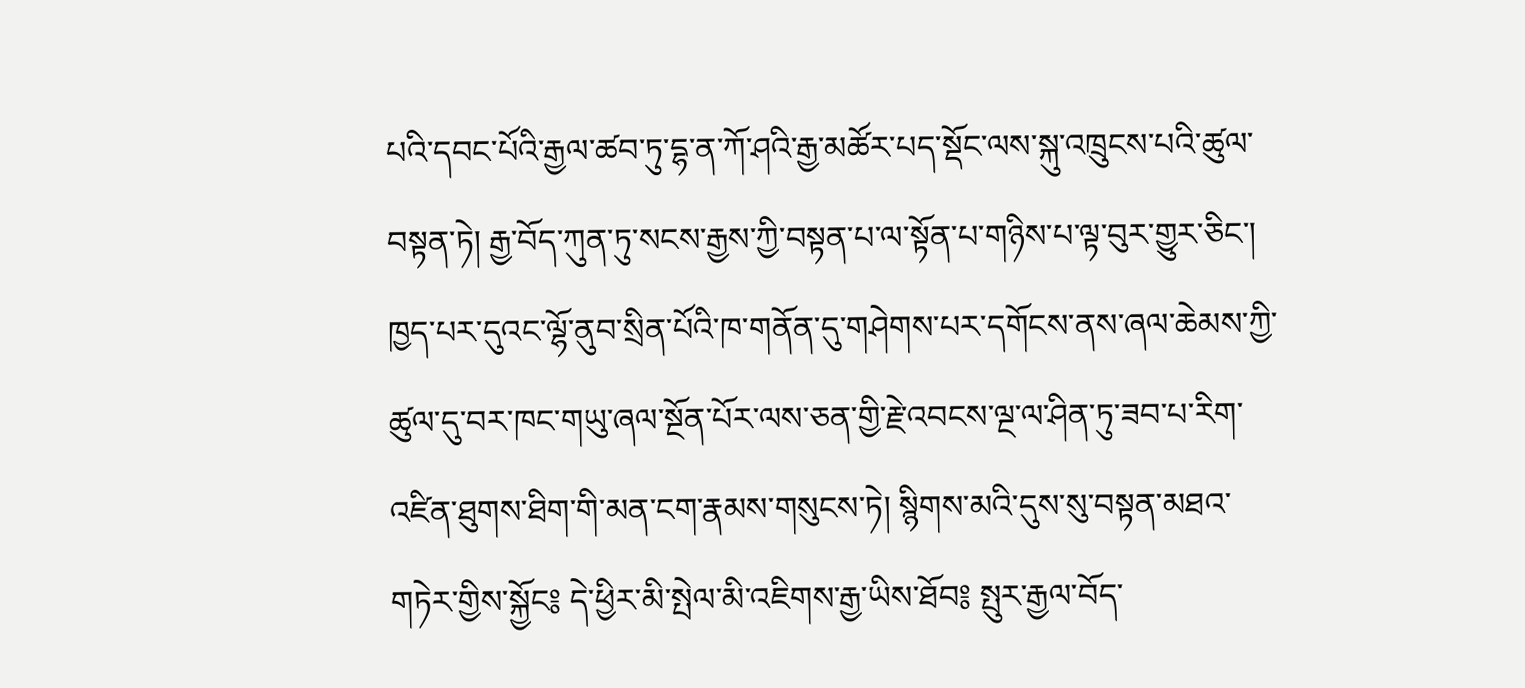པའི་དབང་པོའི་རྒྱལ་ཚབ་ཏུ་དྷ་ན་ཀོ་ཤའི་རྒྱ་མཚོར་པད་སྡོང་ལས་སྐུ་འཁྲུངས་པའི་ཚུལ་བསྟན་ཏེ། རྒྱ་བོད་ཀུན་ཏུ་སངས་རྒྱས་ཀྱི་བསྟན་པ་ལ་སྟོན་པ་གཉིས་པ་ལྟ་བུར་གྱུར་ཅིང་། ཁྱད་པར་དུའང་ལྷོ་ནུབ་སྲིན་པོའི་ཁ་གནོན་དུ་གཤེགས་པར་དགོངས་ནས་ཞལ་ཆེམས་ཀྱི་ཚུལ་དུ་བར་ཁང་གཡུ་ཞལ་སྔོན་པོར་ལས་ཅན་གྱི་རྗེ་འབངས་ལྔ་ལ་ཤིན་ཏུ་ཟབ་པ་རིག་འཛིན་ཐུགས་ཐིག་གི་མན་ངག་རྣམས་གསུངས་ཏེ། སྙིགས་མའི་དུས་སུ་བསྟན་མཐའ་གཏེར་གྱིས་སྐྱོང༔ དེ་ཕྱིར་མི་སྤེལ་མི་འཇིགས་རྒྱ་ཡིས་ཐོབ༔ སྤུར་རྒྱལ་བོད་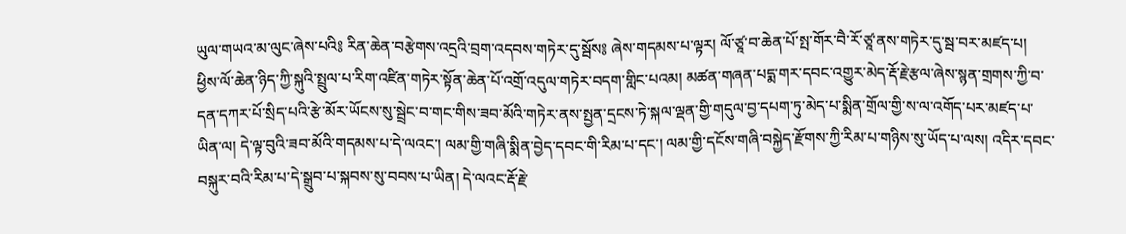ཡུལ་གཡའ་མ་ལུང་ཞེས་པའི༔ རིན་ཆེན་བརྩེགས་འདྲའི་བྲག་འདབས་གཏེར་དུ་སྦོས༔ ཞེས་གདམས་པ་ལྟར། ལོ་ཙཱ་བ་ཆེན་པོ་སྤ་གོར་བཻ་རོ་ཙཱ་ནས་གཏེར་དུ་སྦ་བར་མཛད་པ། ཕྱིས་ལོ་ཆེན་ཉིད་ཀྱི་སྐུའི་སྤྲུལ་པ་རིག་འཛིན་གཏེར་སྟོན་ཆེན་པོ་འགྲོ་འདུལ་གཏེར་བདག་གླིང་པའམ། མཚན་གཞན་པདྨ་གར་དབང་འགྱུར་མེད་རྡོ་རྗེ་རྩལ་ཞེས་སྙན་གྲགས་ཀྱི་བ་དན་དཀར་པོ་སྲིད་པའི་རྩེ་མོར་ཡོངས་སུ་སྦྲེང་བ་གང་གིས་ཟབ་མོའི་གཏེར་ནས་སྤྱན་དྲངས་ཏེ་སྐལ་ལྡན་གྱི་གདུལ་བྱ་དཔག་ཏུ་མེད་པ་སྨིན་གྲོལ་གྱི་ས་ལ་འགོད་པར་མཛད་པ་ཡིན་ལ། དེ་ལྟ་བུའི་ཟབ་མོའི་གདམས་པ་དེ་ལའང་། ལམ་གྱི་གཞི་སྨིན་བྱེད་དབང་གི་རིམ་པ་དང་། ལམ་གྱི་དངོས་གཞི་བསྐྱེད་རྫོགས་ཀྱི་རིམ་པ་གཉིས་སུ་ཡོད་པ་ལས། འདིར་དབང་བསྐུར་བའི་རིམ་པ་དེ་སྒྲུབ་པ་སྐབས་སུ་བབས་པ་ཡིན། དེ་ལའང་རྡོ་རྗེ་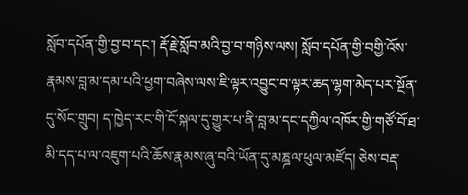སློབ་དཔོན་གྱི་བྱ་བ་དང་། རྡོ་རྗེ་སློབ་མའི་བྱ་བ་གཉིས་ལས། སློབ་དཔོན་གྱི་བགྱི་འོས་རྣམས་བླ་མ་དམ་པའི་ཕྱག་བཞེས་ལས་ཇི་ལྟར་འབྱུང་བ་ལྟར་ཆད་ལྷག་མེད་པར་སྔོན་དུ་སོང་གྲུབ། ད་ཁྱེད་རང་གི་ངོ་སྐལ་དུ་གྱུར་པ་ནི་བླ་མ་དང་དཀྱིལ་འཁོར་གྱི་གཙོ་བོ་ཐ་མི་དད་པ་ལ་འཇུག་པའི་ཆོས་རྣམས་ཞུ་བའི་ཡོན་དུ་མཎྜལ་ཕུལ་མཛོད། ཅེས་བརྡ་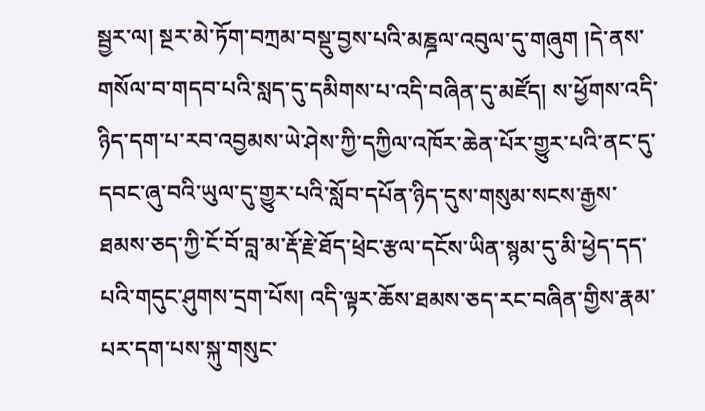སྦྱར་ལ། སྔར་མེ་ཏོག་བཀྲམ་བསྡུ་བྱས་པའི་མཎྜལ་འབུལ་དུ་གཞུག །དེ་ནས་གསོལ་བ་གདབ་པའི་སླད་དུ་དམིགས་པ་འདི་བཞིན་དུ་མཛོད། ས་ཕྱོགས་འདི་ཉིད་དག་པ་རབ་འབྱམས་ཡེ་ཤེས་ཀྱི་དཀྱིལ་འཁོར་ཆེན་པོར་གྱུར་པའི་ནང་དུ་དབང་ཞུ་བའི་ཡུལ་དུ་གྱུར་པའི་སློབ་དཔོན་ཉིད་དུས་གསུམ་སངས་རྒྱས་ཐམས་ཅད་ཀྱི་ངོ་བོ་བླ་མ་རྡོ་རྗེ་ཐོད་ཕྲེང་རྩལ་དངོས་ཡིན་སྙམ་དུ་མི་ཕྱེད་དད་པའི་གདུང་ཤུགས་དྲག་པོས། འདི་ལྟར་ཆོས་ཐམས་ཅད་རང་བཞིན་གྱིས་རྣམ་པར་དག་པས་སྐུ་གསུང་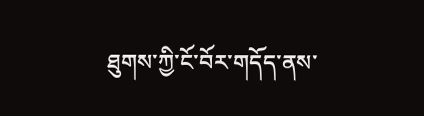ཐུགས་ཀྱི་ངོ་བོར་གདོད་ནས་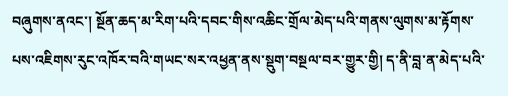བཞུགས་ནའང་། སྔོན་ཆད་མ་རིག་པའི་དབང་གིས་འཆིང་གྲོལ་མེད་པའི་གནས་ལུགས་མ་རྟོགས་པས་འཇིགས་རུང་འཁོར་བའི་གཡང་སར་འཕྱན་ནས་སྡུག་བསྔལ་བར་གྱུར་གྱི། ད་ནི་བླ་ན་མེད་པའི་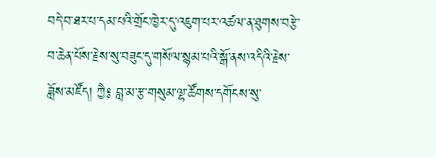བདེ་བ་ཐར་པ་དམ་པའི་གྲོང་ཁྱེར་དུ་འཇུག་པར་འཚལ་ན་ཐུགས་བརྩེ་བ་ཆེན་པོས་རྗེས་སུ་བཟུང་དུ་གསོལ་སྙམ་པའི་སྒོ་ནས་འདིའི་རྗེས་ཟློས་མཛོད། ཀྱཻ༔ བླ་མ་རྩ་གསུམ་ལྷ་ཚོགས་དགོངས་སུ་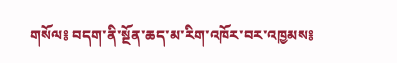གསོལ༔ བདག་ནི་སྔོན་ཆད་མ་རིག་འཁོར་བར་འཁྱམས༔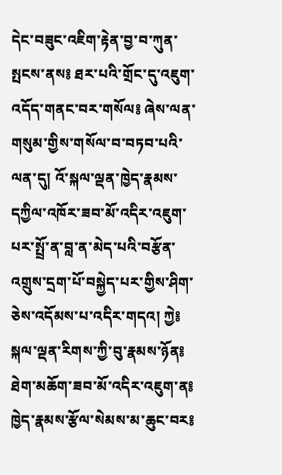དེང་བཟུང་འཇིག་རྟེན་བྱ་བ་ཀུན་སྤངས་ནས༔ ཐར་པའི་གྲོང་དུ་འཇུག་འདོད་གནང་བར་གསོལ༔ ཞེས་ལན་གསུམ་གྱིས་གསོལ་བ་བཏབ་པའི་ལན་དུ། འོ་སྐལ་ལྡན་ཁྱེད་རྣམས་དཀྱིལ་འཁོར་ཟབ་མོ་འདིར་འཇུག་པར་སྤྲོ་ན་བླ་ན་མེད་པའི་བརྩོན་འགྲུས་དྲག་པོ་བསྐྱེད་པར་གྱིས་ཤིག་ཅེས་འདོམས་པ་འདིར་གདའ། ཀྱེ༔ སྐལ་ལྡན་རིགས་ཀྱི་བུ་རྣམས་ཉོན༔ ཐེག་མཆོག་ཟབ་མོ་འདིར་འཇུག་ན༔ ཁྱེད་རྣམས་རྩོལ་སེམས་མ་ཆུང་བར༔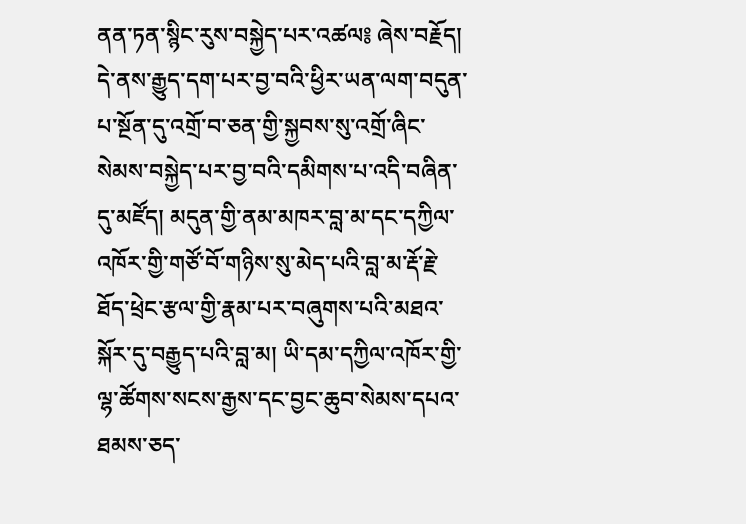ནན་ཏན་སྙིང་རུས་བསྐྱེད་པར་འཚལ༔ ཞེས་བརྗོད། དེ་ནས་རྒྱུད་དག་པར་བྱ་བའི་ཕྱིར་ཡན་ལག་བདུན་པ་སྔོན་དུ་འགྲོ་བ་ཅན་གྱི་སྐྱབས་སུ་འགྲོ་ཞིང་སེམས་བསྐྱེད་པར་བྱ་བའི་དམིགས་པ་འདི་བཞིན་དུ་མཛོད། མདུན་གྱི་ནམ་མཁར་བླ་མ་དང་དཀྱིལ་འཁོར་གྱི་གཙོ་བོ་གཉིས་སུ་མེད་པའི་བླ་མ་རྡོ་རྗེ་ཐོད་ཕྲེང་རྩལ་གྱི་རྣམ་པར་བཞུགས་པའི་མཐའ་སྐོར་དུ་བརྒྱུད་པའི་བླ་མ། ཡི་དམ་དཀྱིལ་འཁོར་གྱི་ལྷ་ཚོགས་སངས་རྒྱས་དང་བྱང་ཆུབ་སེམས་དཔའ་ཐམས་ཅད་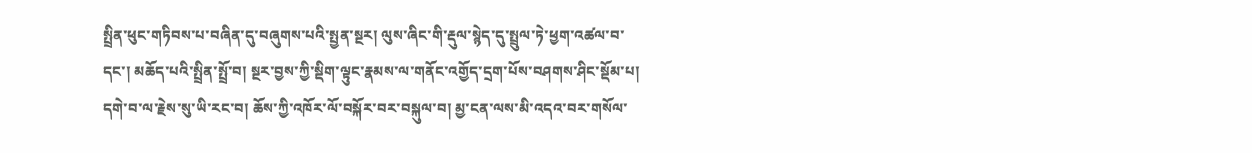སྤྲིན་ཕུང་གཏིབས་པ་བཞིན་དུ་བཞུགས་པའི་སྤྱན་སྔར། ལུས་ཞིང་གི་རྡུལ་སྙེད་དུ་སྤྲུལ་ཏེ་ཕྱག་འཚལ་བ་དང་། མཆོད་པའི་སྤྲིན་སྤྲོ་བ། སྔར་བྱས་ཀྱི་སྡིག་ལྟུང་རྣམས་ལ་གནོང་འགྱོད་དྲག་པོས་བཤགས་ཤིང་སྡོམ་པ། དགེ་བ་ལ་རྗེས་སུ་ཡི་རང་བ། ཆོས་ཀྱི་འཁོར་ལོ་བསྐོར་བར་བསྐུལ་བ། མྱ་ངན་ལས་མི་འདའ་བར་གསོལ་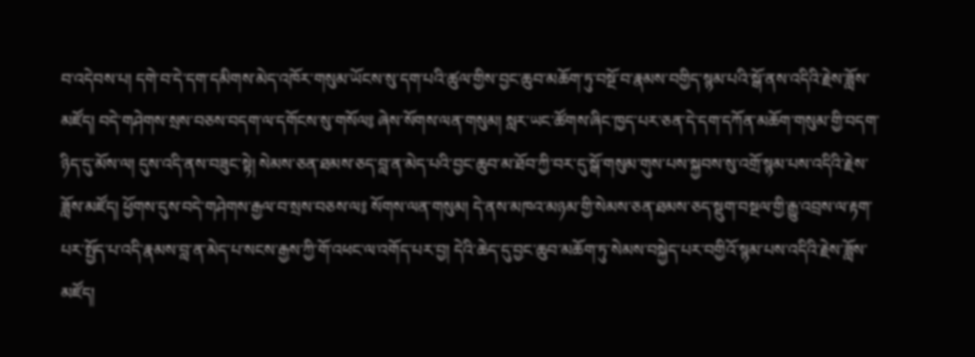བ་འདེབས་པ། དགེ་བ་དེ་དག་དམིགས་མེད་འཁོར་གསུམ་ཡོངས་སུ་དག་པའི་ཚུལ་གྱིས་བྱང་ཆུབ་མཆོག་ཏུ་བསྔོ་བ་རྣམས་བགྱིད་སྙམ་པའི་སྒོ་ནས་འདིའི་རྗེས་ཟློས་མཛོད། བདེ་གཤེགས་སྲས་བཅས་བདག་ལ་དགོངས་སུ་གསོལ༔ ཞེས་སོགས་ལན་གསུམ། སླར་ཡང་ཚོགས་ཞིང་ཁྱད་པར་ཅན་དེ་དག་དཀོན་མཆོག་གསུམ་གྱི་བདག་ཉིད་དུ་མོས་ལ། དུས་འདི་ནས་བཟུང་སྟེ། སེམས་ཅན་ཐམས་ཅད་བླ་ན་མེད་པའི་བྱང་ཆུབ་མ་ཐོབ་ཀྱི་བར་དུ་སྒོ་གསུམ་གུས་པས་སྐྱབས་སུ་འགྲོ་སྙམ་པས་འདིའི་རྗེས་ཟློས་མཛོད། ཕྱོགས་དུས་བདེ་གཤེགས་རྒྱལ་བ་སྲས་བཅས་ལ༔ སོགས་ལན་གསུམ། དེ་ནས་མཁའ་མཉམ་གྱི་སེམས་ཅན་ཐམས་ཅད་སྡུག་བསྔལ་གྱི་རྒྱུ་འབྲས་ལ་རྟག་པར་སྤྱོད་པ་འདི་རྣམས་བླ་ན་མེད་པ་སངས་རྒྱས་ཀྱི་གོ་འཕང་ལ་འགོད་པར་བྱ། དེའི་ཆེད་དུ་བྱང་ཆུབ་མཆོག་ཏུ་སེམས་བསྐྱེད་པར་བགྱིའོ་སྙམ་པས་འདིའི་རྗེས་ཟློས་མཛོད།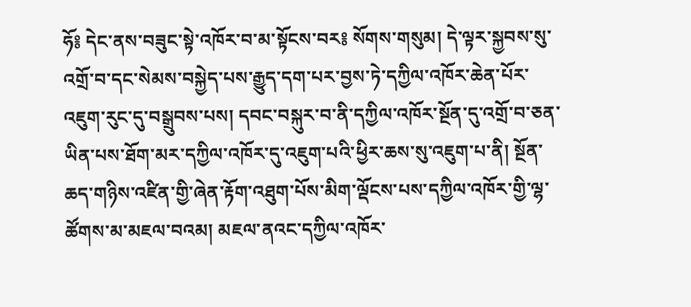ཧོ༔ དེང་ནས་བཟུང་སྟེ་འཁོར་བ་མ་སྟོངས་བར༔ སོགས་གསུམ། དེ་ལྟར་སྐྱབས་སུ་འགྲོ་བ་དང་སེམས་བསྐྱེད་པས་རྒྱུད་དག་པར་བྱས་ཏེ་དཀྱིལ་འཁོར་ཆེན་པོར་འཇུག་རུང་དུ་བསྒྲུབས་པས། དབང་བསྐུར་བ་ནི་དཀྱིལ་འཁོར་སྔོན་དུ་འགྲོ་བ་ཅན་ཡིན་པས་ཐོག་མར་དཀྱིལ་འཁོར་དུ་འཇུག་པའི་ཕྱིར་ཆས་སུ་འཇུག་པ་ནི། སྔོན་ཆད་གཉིས་འཛིན་གྱི་ཞེན་རྟོག་འཐུག་པོས་མིག་ལྡོངས་པས་དཀྱིལ་འཁོར་གྱི་ལྷ་ཚོགས་མ་མཇལ་བའམ། མཇལ་ནའང་དཀྱིལ་འཁོར་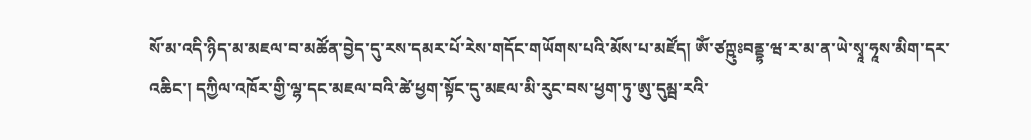སོ་མ་འདི་ཉིད་མ་མཇལ་བ་མཚོན་བྱེད་དུ་རས་དམར་པོ་རེས་གདོང་གཡོགས་པའི་མོས་པ་མཛོད། ཨོཾ་ཙཀྵུཿབནྡྷ་ཝ་ར་མ་ན་ཡེ་སྭཱ་ཧཱས་མིག་དར་འཆིང་། དཀྱིལ་འཁོར་གྱི་ལྷ་དང་མཇལ་བའི་ཚེ་ཕྱག་སྟོང་དུ་མཇལ་མི་རུང་བས་ཕྱག་ཏུ་ཨུ་དུམྦ་རའི་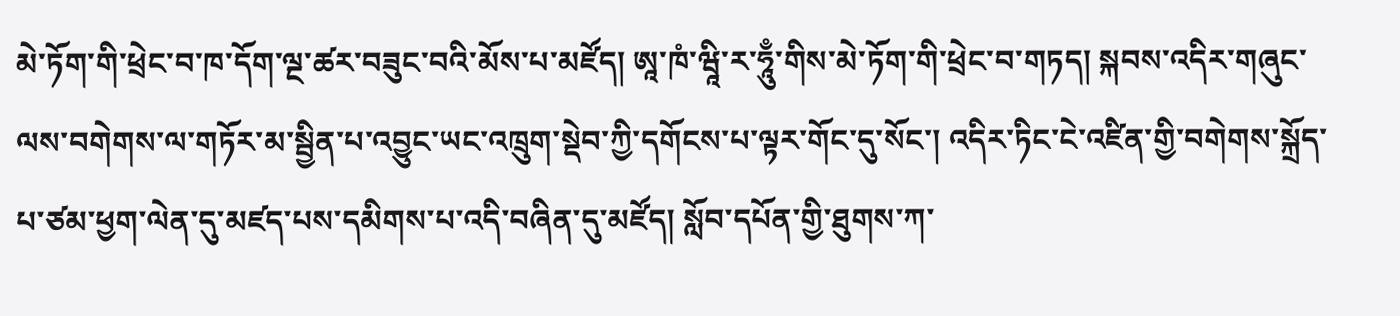མེ་ཏོག་གི་ཕྲེང་བ་ཁ་དོག་ལྔ་ཚར་བཟུང་བའི་མོས་པ་མཛོད། ཨཱ་ཁཾ་ཝཱི་ར་ཧཱུྃ་གིས་མེ་ཏོག་གི་ཕྲེང་བ་གཏད། སྐབས་འདིར་གཞུང་ལས་བགེགས་ལ་གཏོར་མ་སྦྱིན་པ་འབྱུང་ཡང་འཁྲུག་སྡེབ་ཀྱི་དགོངས་པ་ལྟར་གོང་དུ་སོང་། འདིར་ཏིང་ངེ་འཛིན་གྱི་བགེགས་སྐྲོད་པ་ཙམ་ཕྱག་ལེན་དུ་མཛད་པས་དམིགས་པ་འདི་བཞིན་དུ་མཛོད། སློབ་དཔོན་གྱི་ཐུགས་ཀ་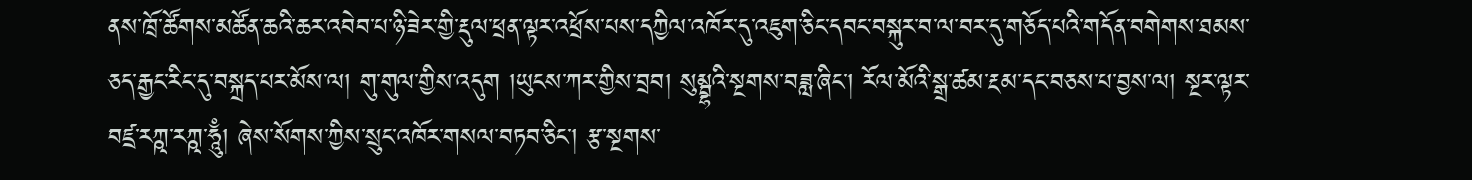ནས་ཁྲོ་ཚོགས་མཚོན་ཆའི་ཆར་འབེབ་པ་ཉི་ཟེར་གྱི་རྡུལ་ཕྲན་ལྟར་འཕྲོས་པས་དཀྱིལ་འཁོར་དུ་འཇུག་ཅིང་དབང་བསྐུར་བ་ལ་བར་དུ་གཅོད་པའི་གདོན་བགེགས་ཐམས་ཅད་རྒྱང་རིང་དུ་བསྐྲད་པར་མོས་ལ། གུ་གུལ་གྱིས་འདུག །ཡུངས་ཀར་གྱིས་བྲབ། སུམྦྷའི་སྔགས་བཟླ་ཞིང་། རོལ་མོའི་སྒྲ་ཚམ་རྔམ་དང་བཅས་པ་བྱས་ལ། སྔར་ལྟར་བཛྲ་རཀྵ་རཀྵ་ཧཱུྃ། ཞེས་སོགས་ཀྱིས་སྲུང་འཁོར་གསལ་བཏབ་ཅིང་། རྩ་སྔགས་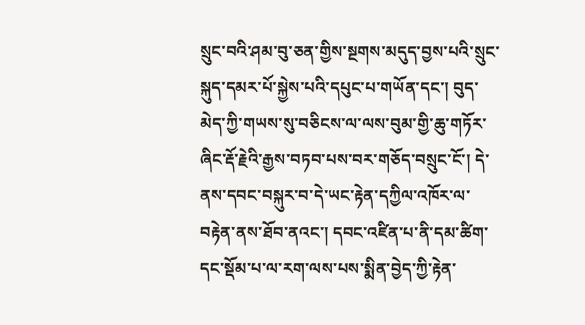སྲུང་བའི་ཤམ་བུ་ཅན་གྱིས་སྔགས་མདུད་བྱས་པའི་སྲུང་སྐུད་དམར་པོ་སྐྱེས་པའི་དཔུང་པ་གཡོན་དང་། བུད་མེད་ཀྱི་གཡས་སུ་བཅིངས་ལ་ལས་བུམ་གྱི་ཆུ་གཏོར་ཞིང་རྡོ་རྗེའི་རྒྱས་བཏབ་པས་བར་གཅོད་བསྲུང་ངོ་། དེ་ནས་དབང་བསྐུར་བ་དེ་ཡང་རྟེན་དཀྱིལ་འཁོར་ལ་བརྟེན་ནས་ཐོབ་ནའང་། དབང་འཛིན་པ་ནི་དམ་ཚིག་དང་སྡོམ་པ་ལ་རག་ལས་པས་སྨིན་བྱེད་ཀྱི་རྟེན་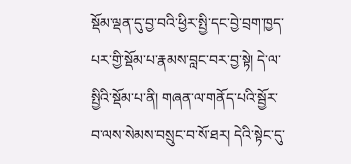སྡོམ་ལྡན་དུ་བྱ་བའི་ཕྱིར་སྤྱི་དང་བྱེ་བྲག་ཁྱད་པར་གྱི་སྡོམ་པ་རྣམས་བླང་བར་བྱ་སྟེ། དེ་ལ་སྤྱིའི་སྡོམ་པ་ནི། གཞན་ལ་གནོད་པའི་སྦྱོར་བ་ལས་སེམས་བསྲུང་བ་སོ་ཐར། དེའི་སྟེང་དུ་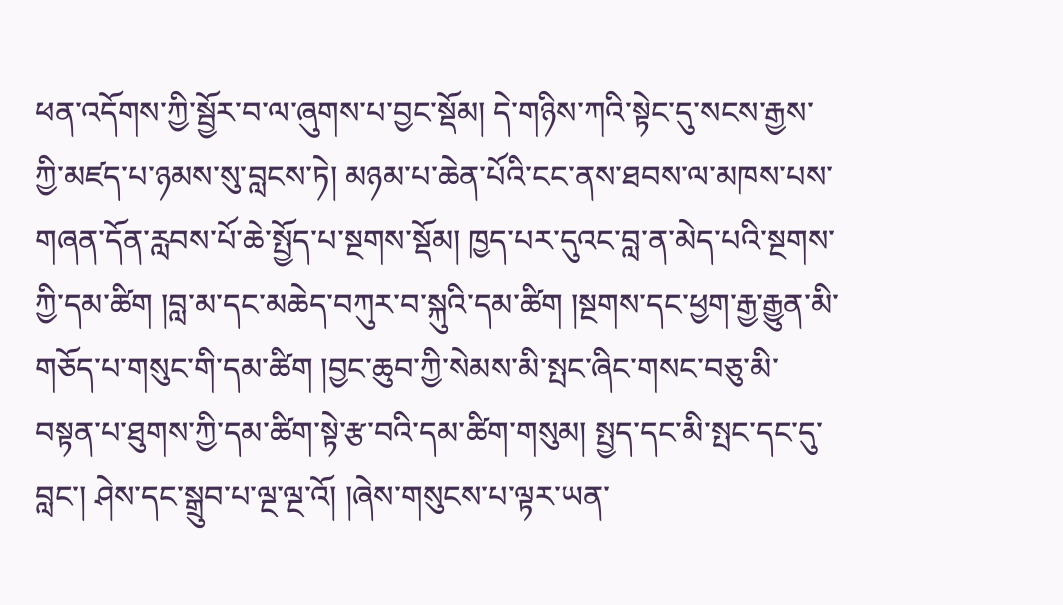ཕན་འདོགས་ཀྱི་སྦྱོར་བ་ལ་ཞུགས་པ་བྱང་སྡོམ། དེ་གཉིས་ཀའི་སྟེང་དུ་སངས་རྒྱས་ཀྱི་མཛད་པ་ཉམས་སུ་བླངས་ཏེ། མཉམ་པ་ཆེན་པོའི་ངང་ནས་ཐབས་ལ་མཁས་པས་གཞན་དོན་རླབས་པོ་ཆེ་སྤྱོད་པ་སྔགས་སྡོམ། ཁྱད་པར་དུའང་བླ་ན་མེད་པའི་སྔགས་ཀྱི་དམ་ཚིག །བླ་མ་དང་མཆེད་བཀུར་བ་སྐུའི་དམ་ཚིག །སྔགས་དང་ཕྱག་རྒྱ་རྒྱུན་མི་གཅོད་པ་གསུང་གི་དམ་ཚིག །བྱང་ཆུབ་ཀྱི་སེམས་མི་སྤང་ཞིང་གསང་བཅུ་མི་བསྟན་པ་ཐུགས་ཀྱི་དམ་ཚིག་སྟེ་རྩ་བའི་དམ་ཚིག་གསུམ། སྤྱད་དང་མི་སྤང་དང་དུ་བླང་། ཤེས་དང་སྒྲུབ་པ་ལྔ་ལྔ་འོ། །ཞེས་གསུངས་པ་ལྟར་ཡན་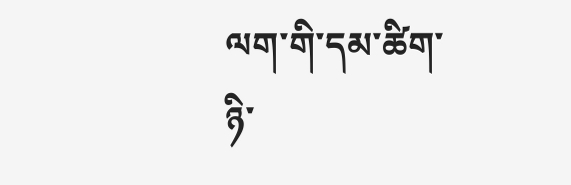ལག་གི་དམ་ཚིག་ཉི་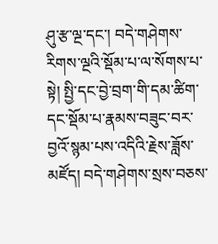ཤུ་རྩ་ལྔ་དང་། བདེ་གཤེགས་རིགས་ལྔའི་སྡོམ་པ་ལ་སོགས་པ་སྟེ། སྤྱི་དང་བྱེ་བྲག་གི་དམ་ཚིག་དང་སྡོམ་པ་རྣམས་བཟུང་བར་བྱའོ་སྙམ་པས་འདིའི་རྗེས་ཟློས་མཛོད། བདེ་གཤེགས་སྲས་བཅས་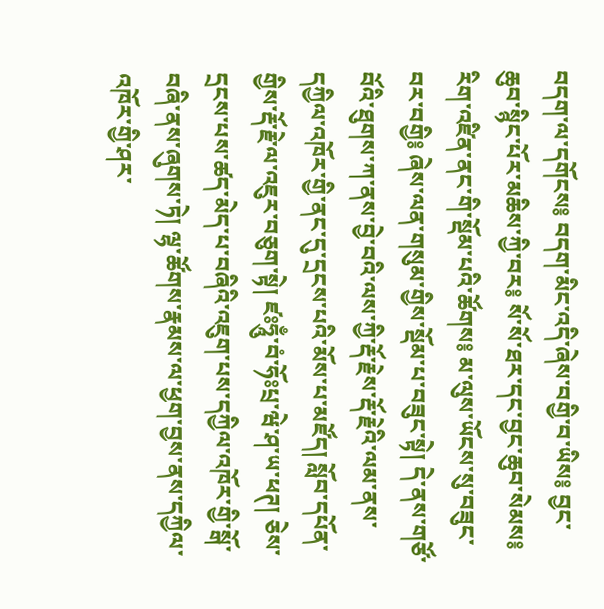བདག་ལ་དགོངས༔ བདག་མིང་འདི་ཞེས་བགྱི་བ་ཡིས༔ བྱང་ཆུབ་སྙིང་པོར་མཆིས་ཀྱི་བར༔ སོ་སོ་ཐར་དང་བྱང་ཆུབ་སེམས༔ རིག་འཛིན་ནང་གི་སྡོམ་པའི་ཚོགས༔ མ་ལུས་ཡོངས་སུ་བཟུང་བར་བགྱི༔ ཞེས་ལན་གསུམ་གྱིས་སྡོམ་པ་བཟུང་སྟེ། དེ་ནས་གཙོ་བོའི་ཐུགས་ཀ་ནས་བྱེ་བའི་ལས་ཀྱི་རྡོ་རྗེས་རྡོ་རྗེའི་ལམ་ནས་དཀྱིལ་འཁོར་གྱི་ནང་དུ་དྲངས་པའི་མོས་པ་མཛོད། སློབ་དཔོན་གྱིས་རྡོ་རྗེ་ལ་འཇུར་བཅུག་སྟེ། ཛཿཧཱུྃ་བཾ་ཧོཿཔྲ་ཝེ་ཤ་ཡ་ཕཊ། ཅེས་དྲངས་པས་ཚད་མེད་པ་བཞིའི་འཇུག་པས་དཀྱིལ་འཁོར་གྱི་སྒོ་བཞི་ནས་ཞུགས་ཏེ། ལྷ་ཚོགས་རྣམས་ལ་ཕྱག་བྱས་ནས་དཀྱིལ་འཁོར་གྱི་ཤར་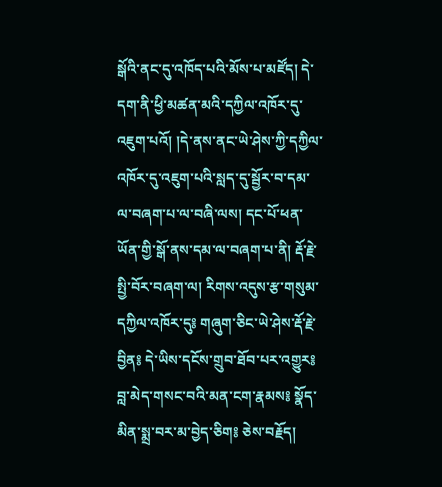སྒོའི་ནང་དུ་འཁོད་པའི་མོས་པ་མཛོད། དེ་དག་ནི་ཕྱི་མཚན་མའི་དཀྱིལ་འཁོར་དུ་འཇུག་པའོ། །དེ་ནས་ནང་ཡེ་ཤེས་ཀྱི་དཀྱིལ་འཁོར་དུ་འཇུག་པའི་སླད་དུ་སྦྱོར་བ་དམ་ལ་བཞག་པ་ལ་བཞི་ལས། དང་པོ་ཕན་ཡོན་གྱི་སྒོ་ནས་དམ་ལ་བཞག་པ་ནི། རྡོ་རྗེ་སྤྱི་བོར་བཞག་ལ། རིགས་འདུས་རྩ་གསུམ་དཀྱིལ་འཁོར་དུ༔ གཞུག་ཅིང་ཡེ་ཤེས་རྡོ་རྗེ་བྱིན༔ དེ་ཡིས་དངོས་གྲུབ་ཐོབ་པར་འགྱུར༔ བླ་མེད་གསང་བའི་མན་ངག་རྣམས༔ སྣོད་མིན་སྨྲ་བར་མ་བྱེད་ཅིག༔ ཅེས་བརྗོད།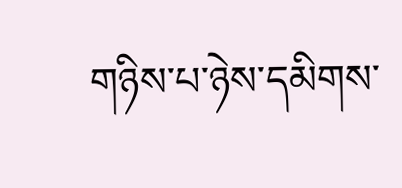གཉིས་པ་ཉེས་དམིགས་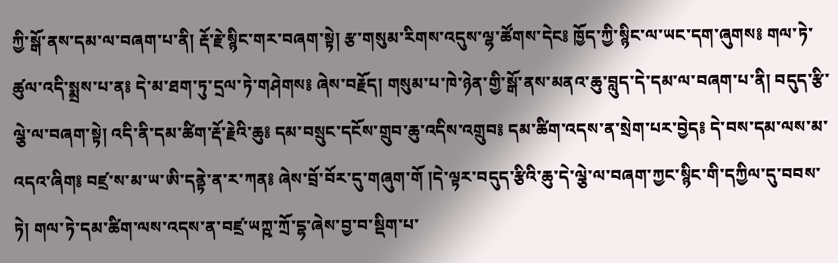ཀྱི་སྒོ་ནས་དམ་ལ་བཞག་པ་ནི། རྡོ་རྗེ་སྙིང་གར་བཞག་སྟེ། རྩ་གསུམ་རིགས་འདུས་ལྷ་ཚོགས་དེང༔ ཁྱོད་ཀྱི་སྙིང་ལ་ཡང་དག་ཞུགས༔ གལ་ཏེ་ཚུལ་འདི་སྨྲས་པ་ན༔ དེ་མ་ཐག་ཏུ་དྲལ་ཏེ་གཤེགས༔ ཞེས་བརྗོད། གསུམ་པ་ཁེ་ཉེན་གྱི་སྒོ་ནས་མནའ་ཆུ་བླུད་དེ་དམ་ལ་བཞག་པ་ནི། བདུད་རྩི་ལྕེ་ལ་བཞག་སྟེ། འདི་ནི་དམ་ཚིག་རྡོ་རྗེའི་ཆུ༔ དམ་བསྲུང་དངོས་གྲུབ་ཆུ་འདིས་འགྲུབ༔ དམ་ཚིག་འདས་ན་སྲེག་པར་བྱེད༔ དེ་བས་དམ་ལས་མ་འདའ་ཞིག༔ བཛྲ་ས་མ་ཡ་ཨི་དནྟེ་ན་ར་ཀན༔ ཞེས་བྲོ་བོར་དུ་གཞུག་གོ །དེ་ལྟར་བདུད་རྩིའི་ཆུ་དེ་ལྕེ་ལ་བཞག་ཀྱང་སྙིང་གི་དཀྱིལ་དུ་བབས་ཏེ། གལ་ཏེ་དམ་ཚིག་ལས་འདས་ན་བཛྲ་ཡཀྵ་ཀྲོ་དྷ་ཞེས་བྱ་བ་སྡིག་པ་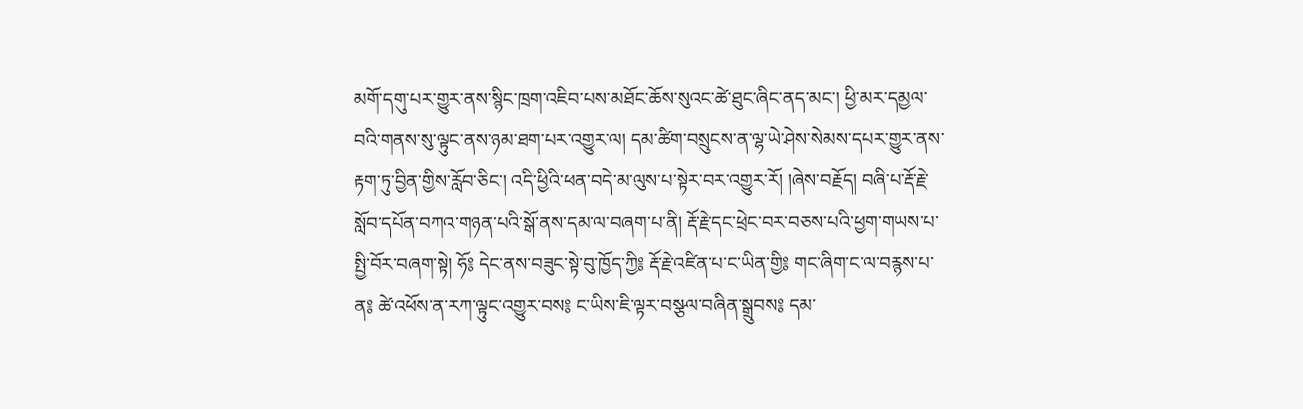མགོ་དགུ་པར་གྱུར་ནས་སྙིང་ཁྲག་འཇིབ་པས་མཐོང་ཆོས་སུའང་ཚེ་ཐུང་ཞིང་ནད་མང་། ཕྱི་མར་དམྱལ་བའི་གནས་སུ་ལྟུང་ནས་ཉམ་ཐག་པར་འགྱུར་ལ། དམ་ཚིག་བསྲུངས་ན་ལྷ་ཡེ་ཤེས་སེམས་དཔར་གྱུར་ནས་རྟག་ཏུ་བྱིན་གྱིས་རློབ་ཅིང་། འདི་ཕྱིའི་ཕན་བདེ་མ་ལུས་པ་སྟེར་བར་འགྱུར་རོ། །ཞེས་བརྗོད། བཞི་པ་རྡོ་རྗེ་སློབ་དཔོན་བཀའ་གཉན་པའི་སྒོ་ནས་དམ་ལ་བཞག་པ་ནི། རྡོ་རྗེ་དང་ཕྲེང་བར་བཅས་པའི་ཕྱག་གཡས་པ་སྤྱི་བོར་བཞག་སྟེ། ཧོ༔ དེང་ནས་བཟུང་སྟེ་བུ་ཁྱོད་ཀྱི༔ རྡོ་རྗེ་འཛིན་པ་ང་ཡིན་གྱི༔ གང་ཞིག་ང་ལ་བརྙས་པ་ན༔ ཚེ་འཕོས་ན་རཀ་ལྟུང་འགྱུར་བས༔ ང་ཡིས་ཇི་ལྟར་བསྩལ་བཞིན་སྒྲུབས༔ དམ་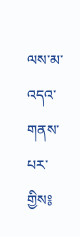ལས་མ་འདའ་གནས་པར་གྱིས༔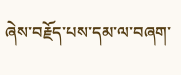ཞེས་བརྗོད་པས་དམ་ལ་བཞག་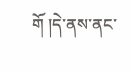གོ །དེ་ནས་ནང་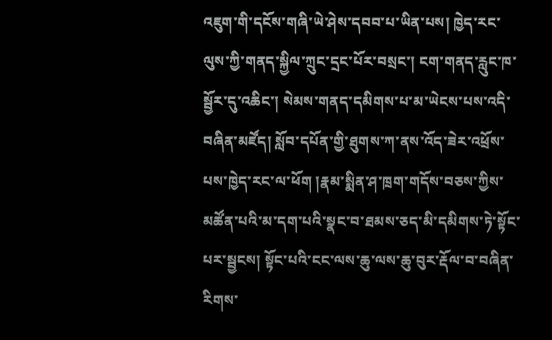འཇུག་གི་དངོས་གཞི་ཡེ་ཤེས་དབབ་པ་ཡིན་པས། ཁྱེད་རང་ལུས་ཀྱི་གནད་སྐྱིལ་ཀྲུང་དྲང་པོར་བསྲང་། ངག་གནད་རླུང་ཁ་སྦྱོར་དུ་འཆིང་། སེམས་གནད་དམིགས་པ་མ་ཡེངས་པས་འདི་བཞིན་མཛོད། སློབ་དཔོན་གྱི་ཐུགས་ཀ་ནས་འོད་ཟེར་འཕྲོས་པས་ཁྱེད་རང་ལ་ཕོག །རྣམ་སྨིན་ཤ་ཁྲག་གདོས་བཅས་ཀྱིས་མཚོན་པའི་མ་དག་པའི་སྣང་བ་ཐམས་ཅད་མི་དམིགས་ཏེ་སྟོང་པར་སྦྱངས། སྟོང་པའི་ངང་ལས་ཆུ་ལས་ཆུ་བུར་རྡོལ་བ་བཞིན་རིགས་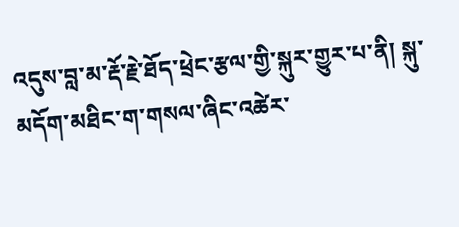འདུས་བླ་མ་རྡོ་རྗེ་ཐོད་ཕྲེང་རྩལ་གྱི་སྐུར་གྱུར་པ་ནི། སྐུ་མདོག་མཐིང་ག་གསལ་ཞིང་འཚེར་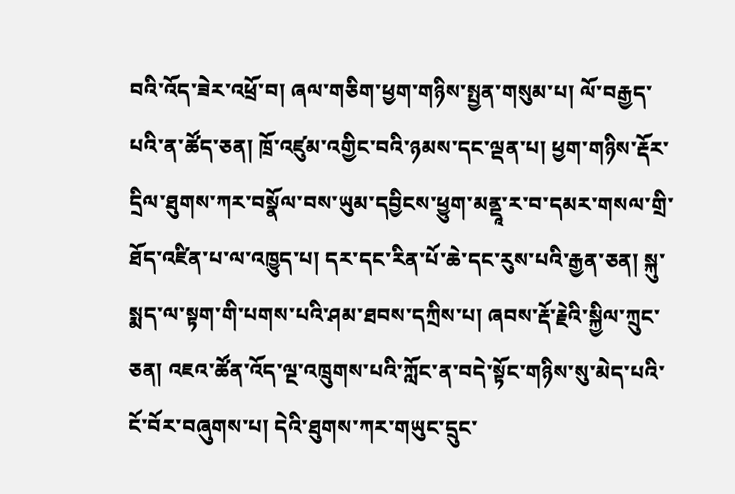བའི་འོད་ཟེར་འཕྲོ་བ། ཞལ་གཅིག་ཕྱག་གཉིས་སྤྱན་གསུམ་པ། ལོ་བརྒྱད་པའི་ན་ཚོད་ཅན། ཁྲོ་འཛུམ་འགྱིང་བའི་ཉམས་དང་ལྡན་པ། ཕྱག་གཉིས་རྡོར་དྲིལ་ཐུགས་ཀར་བསྣོལ་བས་ཡུམ་དབྱིངས་ཕྱུག་མནྡཱ་ར་བ་དམར་གསལ་གྲི་ཐོད་འཛིན་པ་ལ་འཁྱུད་པ། དར་དང་རིན་པོ་ཆེ་དང་རུས་པའི་རྒྱན་ཅན། སྐུ་སྨད་ལ་སྟག་གི་པགས་པའི་ཤམ་ཐབས་དཀྲིས་པ། ཞབས་རྡོ་རྗེའི་སྐྱིལ་ཀྲུང་ཅན། འཇའ་ཚོན་འོད་ལྔ་འཁྲུགས་པའི་ཀློང་ན་བདེ་སྟོང་གཉིས་སུ་མེད་པའི་ངོ་བོར་བཞུགས་པ། དེའི་ཐུགས་ཀར་གཡུང་དྲུང་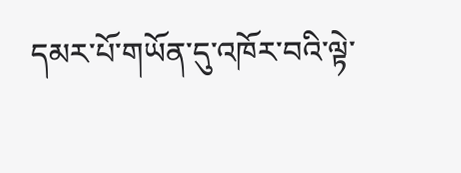དམར་པོ་གཡོན་དུ་འཁོར་བའི་ལྟེ་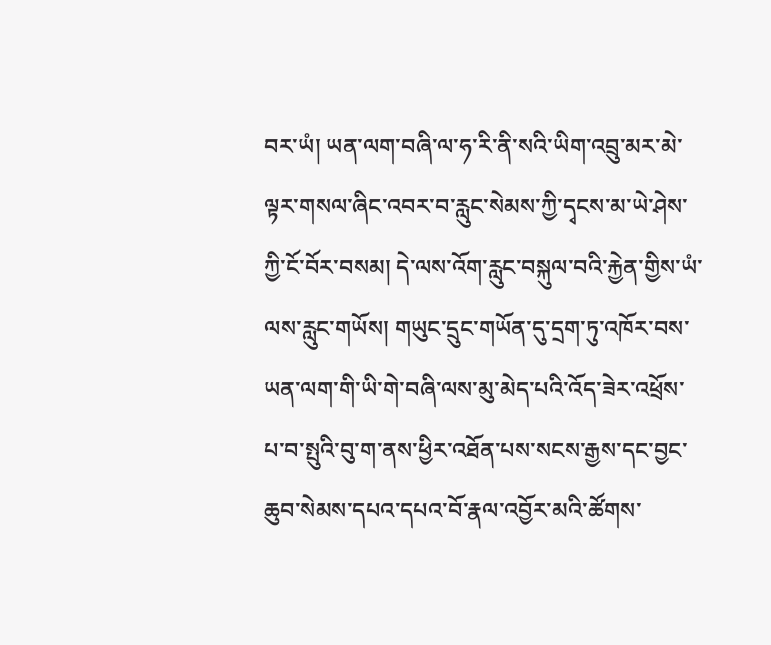བར་ཡཾ། ཡན་ལག་བཞི་ལ་ཧ་རི་ནི་སའི་ཡིག་འབྲུ་མར་མེ་ལྟར་གསལ་ཞིང་འབར་བ་རླུང་སེམས་ཀྱི་དྭངས་མ་ཡེ་ཤེས་ཀྱི་ངོ་བོར་བསམ། དེ་ལས་འོག་རླུང་བསྐུལ་བའི་རྐྱེན་གྱིས་ཡཾ་ལས་རླུང་གཡོས། གཡུང་དྲུང་གཡོན་དུ་དྲག་ཏུ་འཁོར་བས་ཡན་ལག་གི་ཡི་གེ་བཞི་ལས་མུ་མེད་པའི་འོད་ཟེར་འཕྲོས་པ་བ་སྤུའི་བུ་ག་ནས་ཕྱིར་འཐོན་པས་སངས་རྒྱས་དང་བྱང་ཆུབ་སེམས་དཔའ་དཔའ་བོ་རྣལ་འབྱོར་མའི་ཚོགས་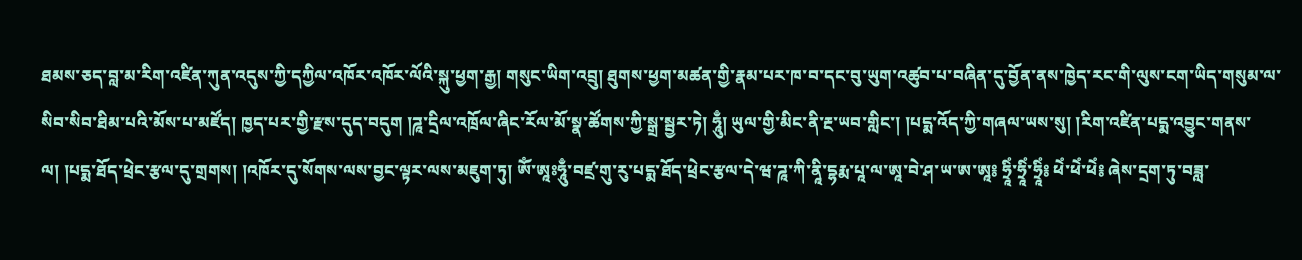ཐམས་ཅད་བླ་མ་རིག་འཛིན་ཀུན་འདུས་ཀྱི་དཀྱིལ་འཁོར་འཁོར་ལོའི་སྐུ་ཕྱག་རྒྱ། གསུང་ཡིག་འབྲུ། ཐུགས་ཕྱག་མཚན་གྱི་རྣམ་པར་ཁ་བ་དང་བུ་ཡུག་འཚུབ་པ་བཞིན་དུ་བྱོན་ནས་ཁྱེད་རང་གི་ལུས་ངག་ཡིད་གསུམ་ལ་སིབ་སིབ་ཐིམ་པའི་མོས་པ་མཛོད། ཁྱད་པར་གྱི་རྫས་དུད་བདུག །ཌཱ་དྲིལ་འཁྲོལ་ཞིང་རོལ་མོ་སྣ་ཚོགས་ཀྱི་སྒྲ་སྦྱར་ཏེ། ཧཱུྃ། ཡུལ་གྱི་མིང་ནི་རྔ་ཡབ་གླིང་། །པདྨ་འོད་ཀྱི་གཞལ་ཡས་སུ། །རིག་འཛིན་པདྨ་འབྱུང་གནས་ལ། །པདྨ་ཐོད་ཕྲེང་རྩལ་དུ་གྲགས། །འཁོར་དུ་སོགས་ལས་བྱང་ལྟར་ལས་མཇུག་ཏུ། ཨོཾ་ཨཱཿཧཱུྃ་བཛྲ་གུ་རུ་པདྨ་ཐོད་ཕྲེང་རྩལ་དེ་ཝ་ཌཱ་ཀི་ནཱི་དྷརྨ་པཱ་ལ་ཨཱ་བེ་ཤ་ཡ་ཨ་ཨཱ༔ ཧྲཱིཾ་ཧྲཱིཾ་ཧྲཱིཾ༔ ཕེཾ་ཕེཾ་ཕེཾ༔ ཞེས་དྲག་ཏུ་བཟླ་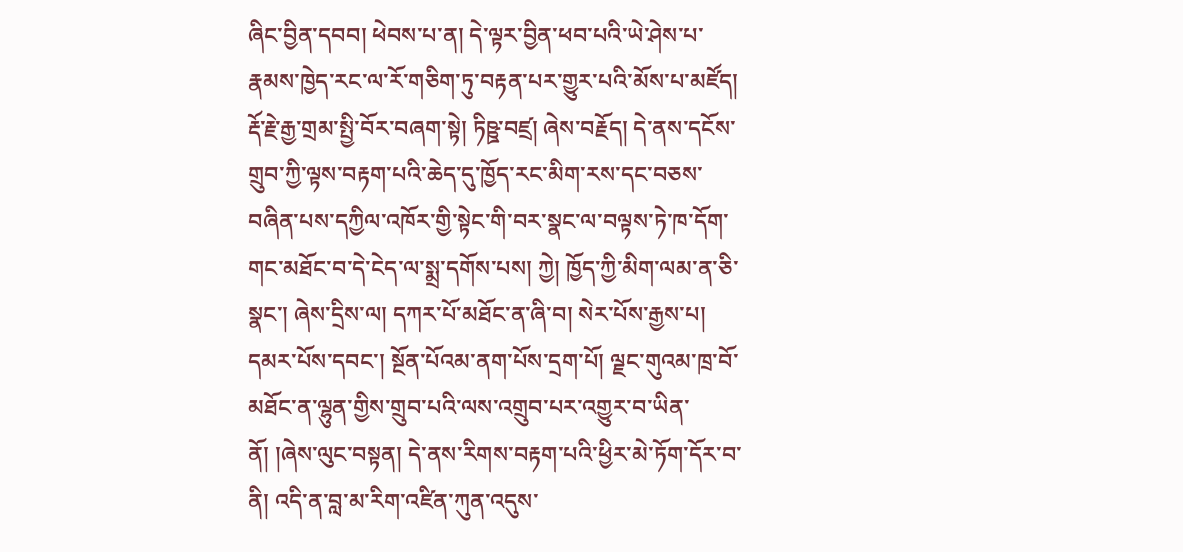ཞིང་བྱིན་དབབ། ཕེབས་པ་ན། དེ་ལྟར་བྱིན་ཕབ་པའི་ཡེ་ཤེས་པ་རྣམས་ཁྱེད་རང་ལ་རོ་གཅིག་ཏུ་བརྟན་པར་གྱུར་པའི་མོས་པ་མཛོད། རྡོ་རྗེ་རྒྱ་གྲམ་སྤྱི་བོར་བཞག་སྟེ། ཏིཥྛ་བཛྲ། ཞེས་བརྗོད། དེ་ནས་དངོས་གྲུབ་ཀྱི་ལྟས་བརྟག་པའི་ཆེད་དུ་ཁྱོད་རང་མིག་རས་དང་བཅས་བཞིན་པས་དཀྱིལ་འཁོར་གྱི་སྟེང་གི་བར་སྣང་ལ་བལྟས་ཏེ་ཁ་དོག་གང་མཐོང་བ་དེ་ངེད་ལ་སྨྲ་དགོས་པས། ཀྱེ། ཁྱོད་ཀྱི་མིག་ལམ་ན་ཅི་སྣང་། ཞེས་དྲིས་ལ། དཀར་པོ་མཐོང་ན་ཞི་བ། སེར་པོས་རྒྱས་པ། དམར་པོས་དབང་། སྔོན་པོའམ་ནག་པོས་དྲག་པོ། ལྗང་གུའམ་ཁྲ་བོ་མཐོང་ན་ལྷུན་གྱིས་གྲུབ་པའི་ལས་འགྲུབ་པར་འགྱུར་བ་ཡིན་ནོ། །ཞེས་ལུང་བསྟན། དེ་ནས་རིགས་བརྟག་པའི་ཕྱིར་མེ་ཏོག་དོར་བ་ནི། འདི་ན་བླ་མ་རིག་འཛིན་ཀུན་འདུས་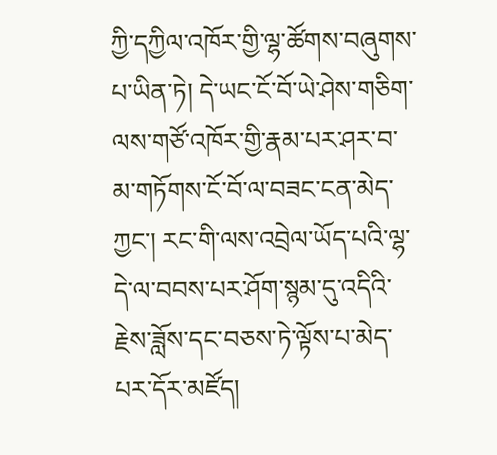ཀྱི་དཀྱིལ་འཁོར་གྱི་ལྷ་ཚོགས་བཞུགས་པ་ཡིན་ཏེ། དེ་ཡང་ངོ་བོ་ཡེ་ཤེས་གཅིག་ལས་གཙོ་འཁོར་གྱི་རྣམ་པར་ཤར་བ་མ་གཏོགས་ངོ་བོ་ལ་བཟང་ངན་མེད་ཀྱང་། རང་གི་ལས་འབྲེལ་ཡོད་པའི་ལྷ་དེ་ལ་བབས་པར་ཤོག་སྙམ་དུ་འདིའི་རྗེས་ཟློས་དང་བཅས་ཏེ་ལྟོས་པ་མེད་པར་དོར་མཛོད།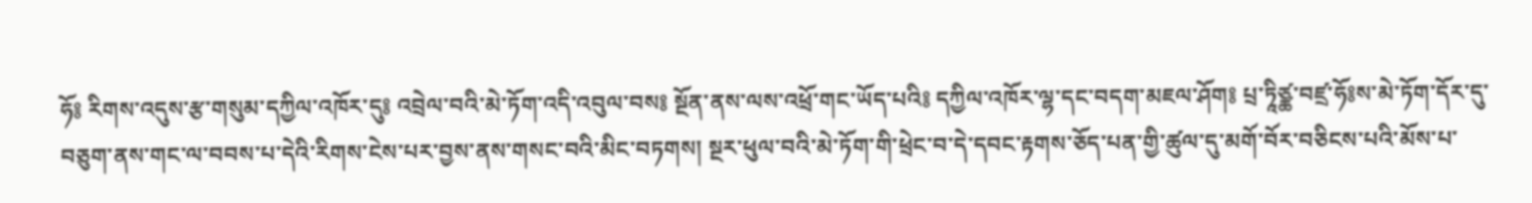ཧོ༔ རིགས་འདུས་རྩ་གསུམ་དཀྱིལ་འཁོར་དུ༔ འབྲེལ་བའི་མེ་ཏོག་འདི་འབུལ་བས༔ སྔོན་ནས་ལས་འཕྲོ་གང་ཡོད་པའི༔ དཀྱིལ་འཁོར་ལྷ་དང་བདག་མཇལ་ཤོག༔ པྲ་ཏཱིཙྪ་བཛྲ་ཧོ༔ས་མེ་ཏོག་དོར་དུ་བཅུག་ནས་གང་ལ་བབས་པ་དེའི་རིགས་ངེས་པར་བྱས་ནས་གསང་བའི་མིང་བཏགས། སྔར་ཕུལ་བའི་མེ་ཏོག་གི་ཕྲེང་བ་དེ་དབང་རྟགས་ཅོད་པན་གྱི་ཚུལ་དུ་མགོ་བོར་བཅིངས་པའི་མོས་པ་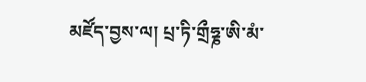མཛོད་བྱས་ལ། པྲ་ཏི་གྲྀཧྞ་ཨི་མཾ་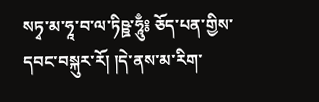སཏྭ་མ་ཧཱ་བ་ལ་ཏིཥྛ་ཧཱུྃ༔ ཅོད་པན་གྱིས་དབང་བསྐུར་རོ། །དེ་ནས་མ་རིག་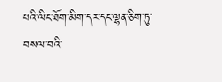པའི་ལིང་ཐོག་མིག་དར་དང་ལྷན་ཅིག་ཏུ་བསལ་བའི་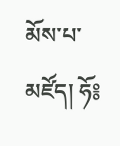མོས་པ་མཛོད། ཧོ༔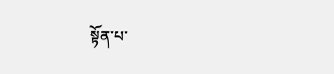སྟོན་པ་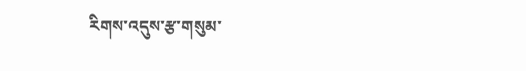རིགས་འདུས་རྩ་གསུམ་